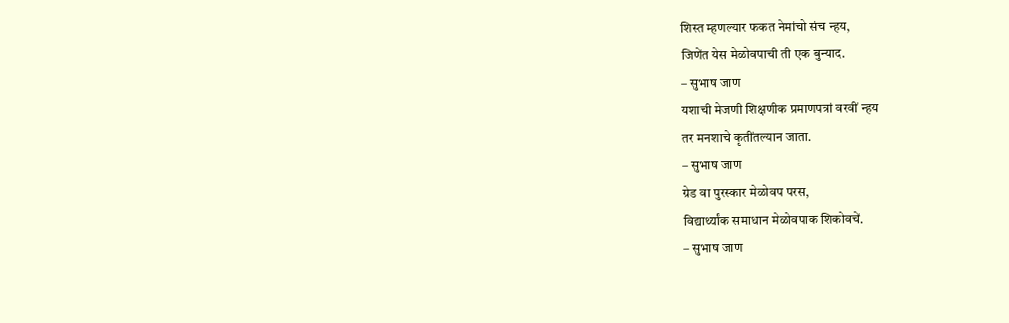शिस्त म्हणल्यार फकत नेमांचो संच न्हय,
जिणेंत येस मेळोवपाची ती एक बुन्याद.
– सुभाष जाण
यशाची मेजणी शिक्षणीक प्रमाणपत्रां वरवीं न्हय
तर मनशाचे कृतींतल्यान जाता.
– सुभाष जाण
ग्रेड वा पुरस्कार मेळोवप परस,
विद्यार्थ्यांक समाधान मेळोवपाक शिकोवचें.
– सुभाष जाण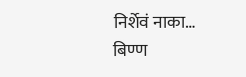निर्शेवं नाका…
बिण्ण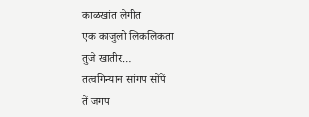काळखांत लेगीत
एक काजुलो लिकलिकता
तुजे खातीर…
तत्वगिन्यान सांगप सोंपें
तें जगप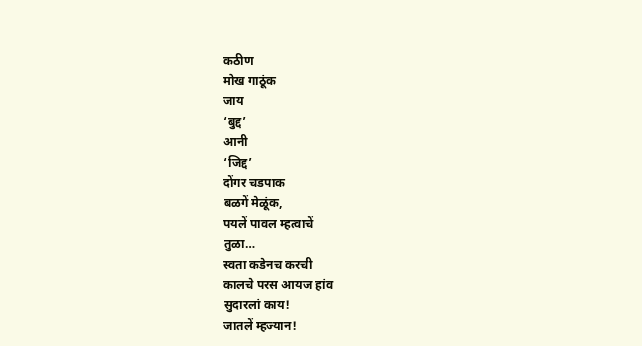कठीण
मोख गाठूंक
जाय
‘बुद्द’
आनी
‘जिद्द’
दोंगर चडपाक
बळगें मेळूंक,
पयलें पावल म्हत्वाचें
तुळा…
स्वता कडेनच करची
कालचे परस आयज हांव
सुदारलां काय!
जातलें म्हज्यान!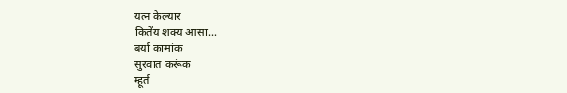यत्न केल्यार
कितेंय शक्य आसा…
बर्या कामांक
सुरवात करूंक
म्हूर्त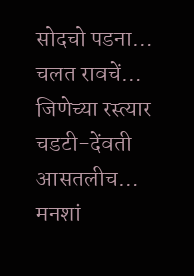सोदचो पडना…
चलत रावचें…
जिणेच्या रस्त्यार
चडटी-देंवती
आसतलीच…
मनशां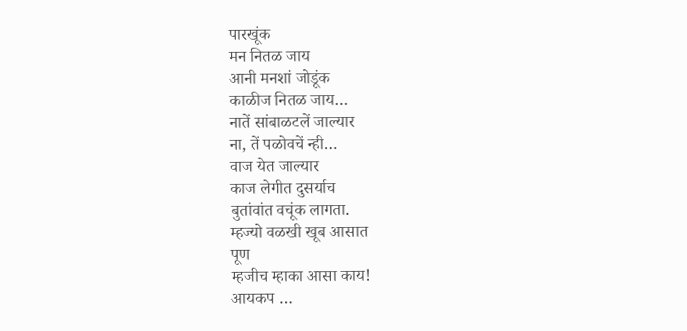पारखूंक
मन नितळ जाय
आनी मनशां जोडूंक
काळीज नितळ जाय…
नातें सांबाळटलें जाल्यार
ना, तें पळोवचें न्ही…
वाज येत जाल्यार
काज लेगीत दुसर्याच
बुतांवांत वचूंक लागता.
म्हज्यो वळखी खूब आसात
पूण
म्हजीच म्हाका आसा काय!
आयकप …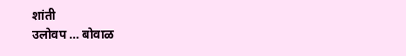शांती
उलोवप … बोवाळ